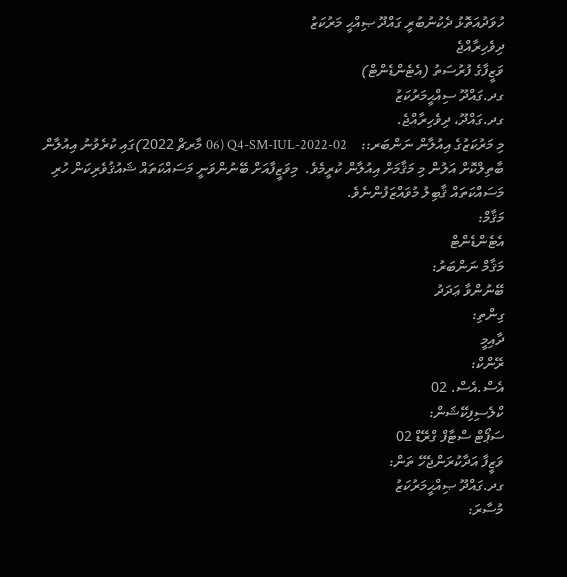ހުވަދުއަތޮޅު ދެކުނުބުރީ ގައްދޫ ޞިއްޙީ މަރުކަޒު
ދިވެހިރާއްޖެ
ވަޒީފާގެ ފުރުސަތު (އެޓެންޑެންޓް)
ގދ.ގައްދޫ ސިއްޙީމަރުކަޒު
ގދ.ގައްދޫ، ދިވެހިރާއްޖެ.
މި މަރުކަޒުގެ އިއުލާން ނަންބަރ::    Q4-SM-IUL-2022-02 (06 މާރޗް 2022)ގައި ކުރެވުނު އިއުލާން ބާތިލްކޮށް އަލުން މި މަޤާމަށް އިއުލާން ކުރީމެވެ.  މިވަޒީފާއަށް ބޭނުންވަނީ މަސައްކަތައް ޝައުޤުވެރިކަން ހުރި މަސައްކަތައް ޤާބިލު މުވައްޒަފުންނެވެ.
މަޤާމް:
އެޓެންޑެންޓް
މަޤާމް ނަންބަރު:
ބޭނުންވާ ޢަދަދު
ގިންތި:
ދާއިމީ
ރޭންކް:
އެސް.އެސް. 02
ކްލެސިފިކޭޝަން:
ސަޕޯޓް ސްޓާފް ގްރޭޑް 02
ވަޒީފާ އަދާކުރަންޖެހޭ ތަން:
ގދ.ގައްދޫ ޞިއްޙީމަރުކަޒު
މުސާރަ: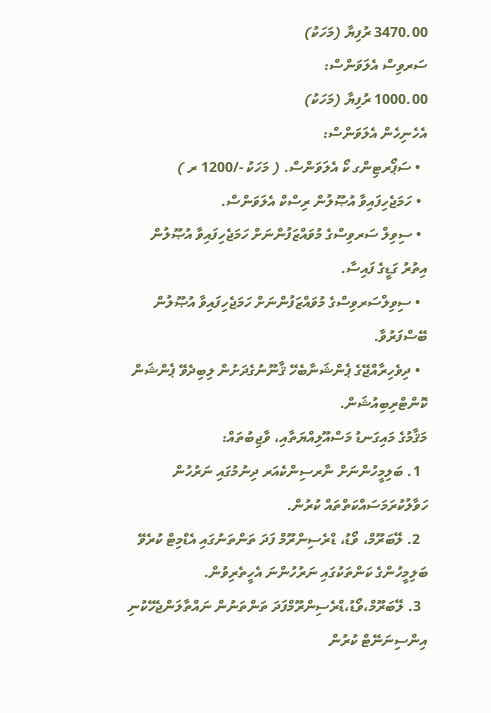3470.00 ރުފިޔާ (މަހަކު)
ސަރވިސް އެލަވަންސް:
1000.00 ރުފިޔާ (މަހަކު)
އެހެނިހެން އެލަވަންސް:
  • ސަޕޯރޓިންގ ކޯ އެލަވަންސް. ( މަހަކު -/1200 ރ )
  • ހަމަޖެހިފައިވާ އުޞޫލުން ރިސްކް އެލަވަންސް.
  • ސިވިލް ސަރވިސްގެ މުވައްޒަފުންނަށް ހަމަޖެހިފައިވާ އުޞޫލުން އިތުރު ގަޑީގެ ފައިސާ.
  • ސިވިލްސަރވިސްގެ މުވައްޒަފުންނަށް ހަމަޖެހިފައިވާ އުޞޫލުން ބޭސްފަރުވާ.
  • ދިވެހިރާއްޖޭގެ ޕެންޝަނާބެހޭ ޤާނޫނުގެދަށުން ލިބިދެވޭ ޕެންޝަން ކޮންޓްރިބިއުޝަން.
މަޤާމުގެ މައިގަނޑު މަސްއޫލިއްޔަތާއި، ވާޖިބުތައް:
  1. ބަލިމީހުންނަށް ނާރސިންކެއަރ ދިނުމުގައި ނަރުހުން ހަވާލުކުރަމަސައްކަތްތައް ކުރުން.
  2. ލޭބަރޫމް، ވޯޑު، ޑްރެސިންރޫމް ފަދަ ތަންތަނުގައި އެޑްމިޓް ކުރެވޭ ބަލިމީހުންގެ ކަންތަކުގައި ނަރުހުންނަ އެހީތެރިވުން.
  3. ލޭބަރޫމް،ވޯޑު،ޑްރެސިންރޫމްފަދަ ތަންތަނުން ނައްތާލަންޖެހޭކުނި އިންސިނަނޭޓް ކުރުން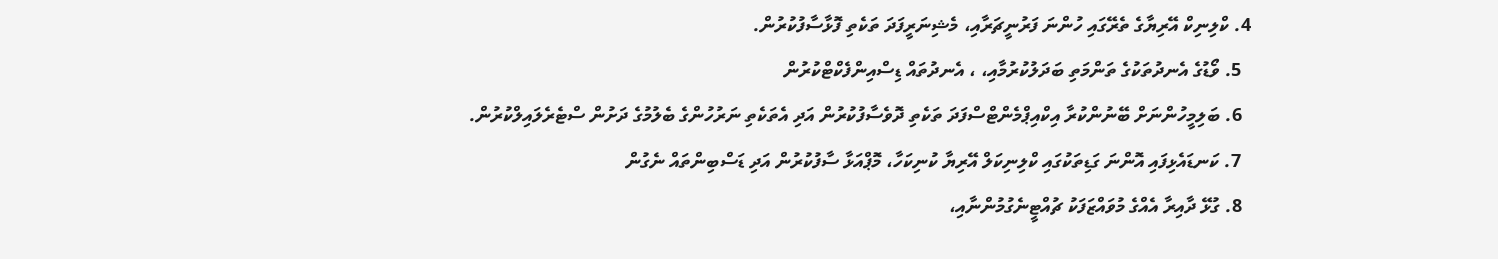4. ކްލިނިކް އޭރިޔާގެ ތެރޭގައި ހުންނަ ފަރުނީޗަރާއި، މެޝިނަރީފަދަ ތަކެތި ފޮޅާސާފުކުރުން.
  5. ވޯޑުގެ އެނދުތަކުގެ ތަންމަތި ބަދަލުކުރުމާއި، ، އެނދުތައް ޑިސްއިންފެކްޓްކުރުން
  6. ބަލިމީހުންނަށް ބޭނުންކުރާ އިކްއިޕްމެންޓްސްފަދަ ތަކެތި ދޮވެސާފުކުރުން އަދި އެތަކެތި ނަރުހުންގެ ބެލުމުގެ ދަށުން ސްޓެރެލައިލްކުރުން.
  7. ކަނޑައެޅިފައި އޮންނަ ގަޑިތަކުގައި ކްލިނިކަލް އޭރިޔާ ކުނިކަހާ، މޮޕްއަޅާ ސާފުކުރުން އަދި ޑަސްބިންތައް ނެގުން
  8. ގުޅޭ ދާއިރާ އެއްގެ މުވައްޒަފަކު ޗުއްޓީނެގުމުންނާއި،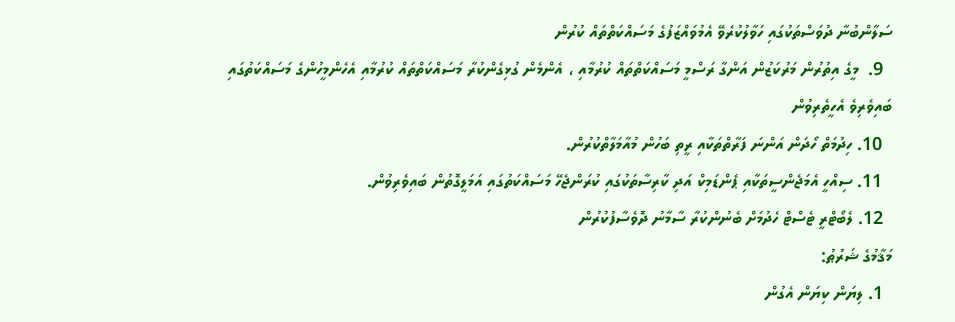ސަލާންބުނާ ދުވަސްތަކުގައި ހަވާލުކުރެވޭ އެމުވައްޒަފުގެ މަސައްކަތްތައް ކުރުން
  9.  މީގެ އިތުރުން މަރުކަޒުން އަންގާ ރަސްމީ މަސައްކަތްތައް ކުރުމާއި ، އެންމެން ގުޅިގެންކުރާ މަސައްކަތްތައް ކުރުމާއި އެހެންމީހުންގެ މަސައްކަތުގައި ބައިވެރިވެ އެހީތެރިވުން
  10. ހިދުމަތް ހޯދަން އަންނަ ފަރާތްތަކާއި ރީތި ބަހުން މުއާމަލާތްކުރުން.
  11. ސިއްހީ އެމަޖެންސީތަކާއި ޕެންޑަމިކް އަދި ކާރިސާތަކުގައި ކުރަންޖެހޭ މަސައްކަތުގައި އަމަލީގޮތުން ބައިވެރިވުން.
  12. ލެބޯޓްރީ ޓެސްޓް ހެދުމަށް ބެނުންކުރާ ސާމާނު ދޮވެސާފުކުރުން
މަޤާމުގެ ޝަރުޠު:
  1. ލިޔަން ކިޔަން އެގުން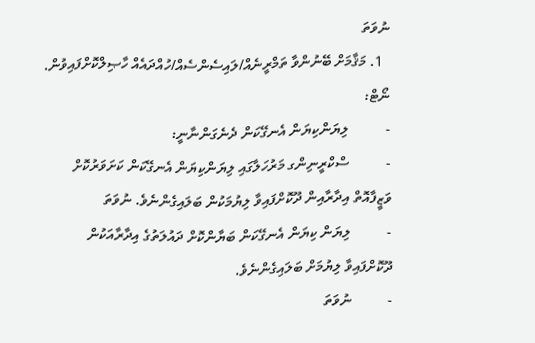ނުވަތަ
  1. މަޤާމަށް ބޭނުންވާ ތަމްރީނެއް/ލައިސެންސެއް/ހުއްދައެއް ހާޞިލްކޮށްފައިވުން.
ނޯޓް:
-          ލިޔަންކިޔަން އެނގޭކަން ދެނެގަންނާނީ:
-          ސްކްރީނިންގ މަރުހަލާގައި ލިޔަންކިޔަން އެނގޭކަން ކަށަވަރުކޮށް ވަޒީފާއޮތް އިދާރާއިން ދޫކޮށްފައިވާ ލިޔުމަކުން ބަލައިގެންނެވެ. ނުވަތަ
-          ލިޔަން ކިޔަން އެނގޭކަން ބަޔާންކޮށް ދައުލަތުގެ އިދާރާއަކުން ދޫކޮށްފައިވާ ލިޔުމަށް ބަލައިގެންނެވެ.
-          ނުވަތަ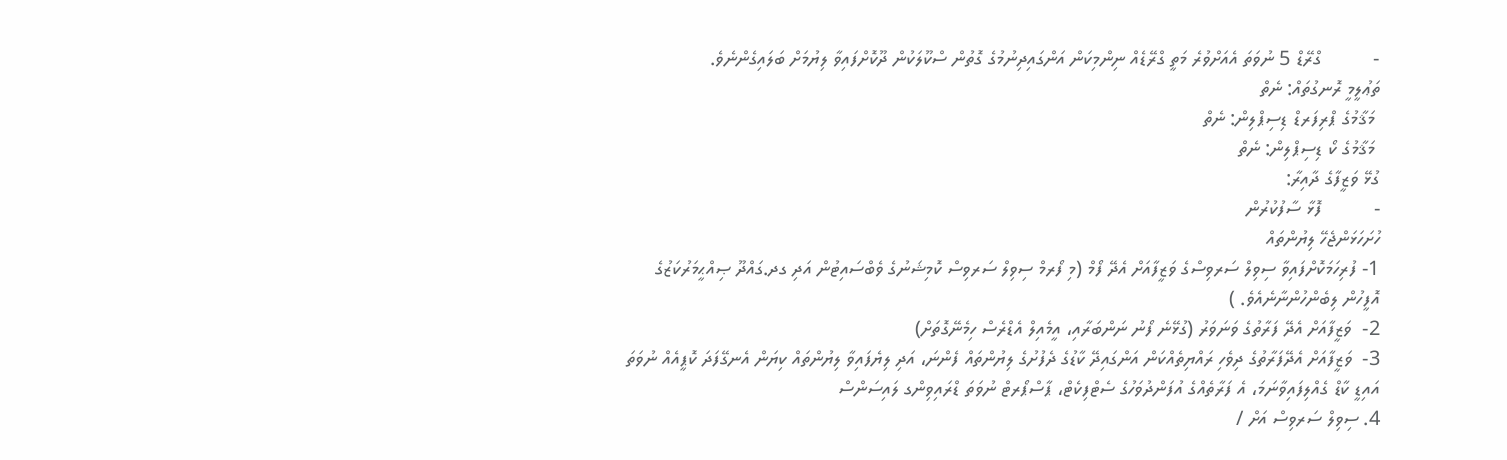-          ގްރޭޑް 5 ނުވަތަ އެއަށްވުރެ މަތީ ގްރޭޑެއް ނިންމިކަން އަންގައިދިނުމުގެ ގޮތުން ސްކޫލަކުން ދޫކޮށްފައިވާ ލިޔުމަށް ބަލައިގެންނެވެ.
ތަޢުލީމީ ރޮނގުތައް: ނެތް
 މަޤާމުގެ ޕްރިފަރޑް ޑިސިޕްލިން: ނެތް
 މަޤާމުގެ ކޯ ޑިސިޕްލިން: ނެތް
ގުޅޭ ވަޒީފާގެ ދާއިރާ:
-          ފޮޅާ ސާފުކުރުން
ހުށަހަޅަންޖެހޭ ލިޔުންތައް
1- ފުރިހަމަކޮށްފައިވާ ސިވިލް ސަރވިސްގެ ވަޒީފާއަށް އެދޭ ފޯމް (މި ފޯރމް ސިވިލް ސަރވިސް ކޮމިޝަނުގެ ވެބްސައިޓުން އަދި ގދ.ގައްދޫ ޞިއްޙީމަރުކަޒުގެ އޮފީހުން ލިބެންހުންނާނެއެވެ. )
2-  ވަޒީފާއަށް އެދޭ ފަރާތުގެ ވަނަވަރު (ގުޅޭނެ ފޯނު ނަންބަރާއި، އީމެއިލް އެޑްރެސް ހިމެނޭގޮތަށް)
3-  ވަޒީފާއަށް އެދޭފަރާތުގެ ދިވެހި ރައްޔިތެއްކަން އަންގައިދޭ ކާޑުގެ ދެފުށުގެ ލިޔުންތައް ފެންނަ، އަދި ލިޔެފައިވާ ލިޔުންތައް ކިޔަން އެނގޭފަދަ ކޮޕީއެއް ނުވަތަ އައިޑީ ކާޑް ގެއްލިފައިވާނަމަ، އެ ފަރާތެއްގެ އުފަންދުވަހުގެ ސެޓްފިކެޓް، ޕާސްޕޯރޓް ނުވަތަ ޑްރައިވިންގ ލައިސަންސް
4. ސިވިލް ސަރވިސް އަށް /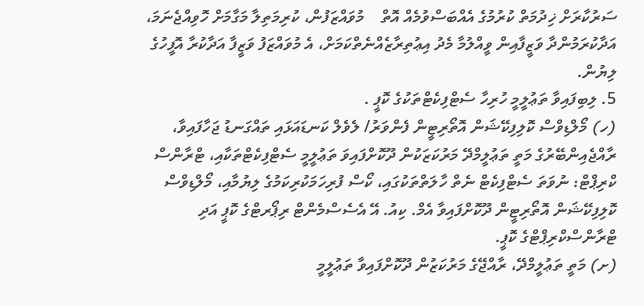ސަރުކާރަށް ޚިދުމަތް ކުރުމުގެ އެއްބަސްވުމެއް އޮތް    މުވައްޒަފުން، ކުރިމަތިލާ މަގާމަށް ހޮވިއްޖެނަމަ، އަދާކުރަމުންދާ ވަޒީފާއިން ވީއްލުމާ މެދު އިޢުތިރާޒެއްނެތްކަމަށް، އެ މުވައްޒަފު ވަޒީފާ އަދާކުރާ އޮފީހުގެ ލިޔުން.
5. ލިބިފައިވާ ތަޢުލީމީ ހުރިހާ ސެޓްފިކެޓްތަކުގެ ކޮޕީ .
(ހ) މޯލްޑިވްސް ކޮލިފިކޭޝަން އޮތޯރިޓީން ފެންވަރު/ ލެވެލް ކަނޑައަޅައި ތައްގަނޑު ޖަހާފައިވާ، ރާއްޖެއިންބޭރުގެ މަތީ ތަޢުލީމްދޭ މަރުކަޒަކުން ދޫކޮށްފައިވަ ތަޢުލީމީ ސެޓްފިކެޓްތަކާއި، ޓްރާންސް ކްރިޕްޓް: ނުވަތަ ސެޓްފިކެޓް ނެތް ހާލަތްތަކުގައި، ކޯސް ފުރިހަމަކުރިކަމުގެ ލިޔުމާއި، މޯލްޑިވްސް ކޮލިފިކޭޝަން އޮތޯރިޓީން ދޫކޮށްފައިވާ އެމް. ކިއު. އޭ އެސެސްމެންޓް ރިޕޯރޓްގެ ކޮޕީ އަދި ޓްރާންސްކްރިޕްޓްގެ ކޮޕީ.
(ށ) މަތީ ތަޢުލީމްދޭ، ރާއްޖޭގެ މަރުކަޒުން ދޫކޮށްފައިވާ ތަޢުލީމީ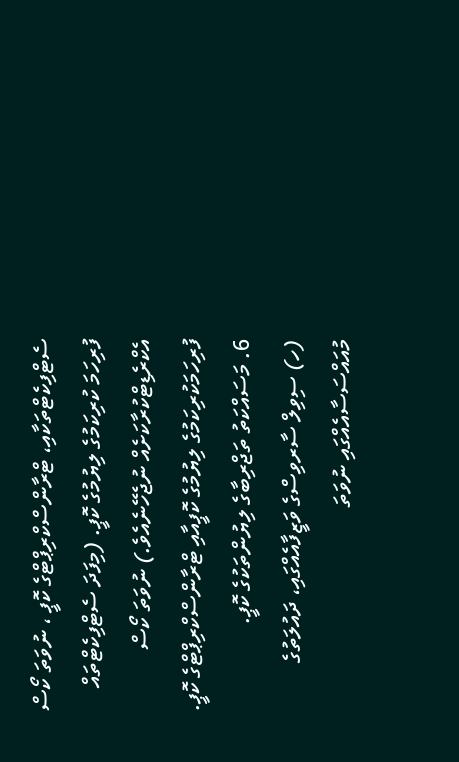ސެޓްފިކެޓްތަކާއި، ޓްރާންސްކްރިޕްޓްގެ ކޮޕީ ، ނުވަތަ ކޯސް ފުރިހަމަ ކުރިކަމުގެ ލިޔުމުގެ ކޮޕީ. (މިފަދަ ސެޓްފިކެޓްތައް އެކްރެޑިޓްކުރާކަށެއް ނުޖެހޭނެއެވެ.) ނުވަތަ ކޯސް ފުރިހަމަކުރިކަމުގެ ލިޔުމުގެ ކޮޕީއާއި ޓްރާންސްކްރިޕްޓްގެ ކޮޕީ.
6. މަސައްކަތު ތަޖްރިބާގެ ލިޔުންތަކުގެ ކޮޕީ.
(ހ) ސިވިލް ސާރވިސްގެ ވަޒީފާއެއްގައި، ދައުލަތުގެ މުއައްސަސާއެއްގައި ނުވަތަ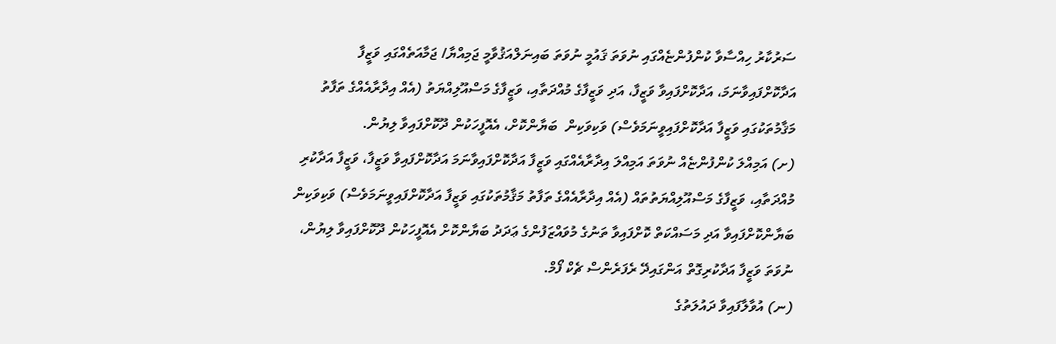ސަރުކާރު ހިއްސާވާ ކުންފުންޏެއްގައި ނުވަތަ ޤައުމީ ނުވަތަ ބައިނަލްއަޤުވާމީ ޖަމިއްޔާ/ ޖަމާއަތެއްގައި ވަޒީފާ އަދާކޮށްފައިވާނަމަ، އަދާކޮށްފައިވާ ވަޒީފާ، އަދި ވަޒީފާގެ މުއްދަތާއި، ވަޒީފާގެ މަސްއޫލިއްޔަތު (އެއް އިދާރާއެއްގެ ތަފާތު މަޤާމުތަކުގައި ވަޒީފާ އަދާކޮށްފައިވީނަމަވެސް) ވަކިވަކިން  ބަޔާންކޮށް، އެއޮފީހަކުން ދޫކޮށްފައިވާ ލިޔުން.
(ށ) އަމިއްލަ ކުންފުންޏެއް ނުވަތަ އަމިއްލަ އިދާރާއެއްގައި ވަޒީފާ އަދާކޮށްފައިވާނަމަ އަދާކޮށްފައިވާ ވަޒީފާ، ވަޒީފާ އަދާކުރި މުއްދަތާއި، ވަޒީފާގެ މަސްއޫލިއްޔަތުތައް (އެއް އިދާރާއެއްގެ ތަފާތު މަޤާމުތަކުގައި ވަޒީފާ އަދާކޮށްފައިވީނަމަވެސް) ވަކިވަކިން  ބަޔާންކޮށްފައިވާ އަދި މަސައްކަތް ކޮށްފައިވާ ތަނުގެ މުވައްޒަފުންގެ ޢަދަދު ބަޔާންކޮށް އެއޮފީހަކުން ދޫކޮށްފައިވާ ލިޔުން، ނުވަތަ ވަޒީފާ އަދާކުރިގޮތް އަންގައިދޭ ރެފަރެންސް ޗެކް ފޯމް.
(ނ) އުވާލާފައިވާ ދައުލަތުގެ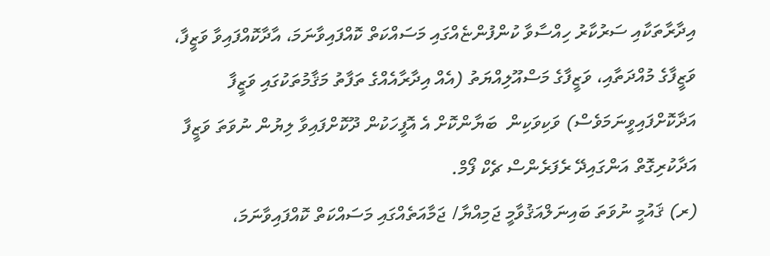އިދާރާތަކާއި ސަރުކާރު ހިއްސާވާ ކުންފުންޏެއްގައި މަސައްކަތް ކޮއްފައިވާނަމަ، އާދާކޮއްފައިވާ ވަޒީފާ، ވަޒީފާގެ މުއްދަތާއި، ވަޒީފާގެ މަސްއޫލިއްޔަތު (އެއް އިދާރާއެއްގެ ތަފާތު މަޤާމުތަކުގައި ވަޒީފާ އަދާކޮށްފައިވީނަމަވެސް) ވަކިވަކިން  ބަޔާންކޮށް އެ އޮފީހަކުން ދޫކޮށްފައިވާ ލިޔުން ނުވަތަ ވަޒީފާ އަދާކުރިގޮތް އަންގައިދޭ ރެފަރެންސް ޗެކް ފޯމް.
(ރ) ޤައުމީ ނުވަތަ ބައިނަލްއަޤުވާމީ ޖަމިއްޔާ/ ޖަމާއަތެއްގައި މަސައްކަތް ކޮއްފައިވާނަމަ،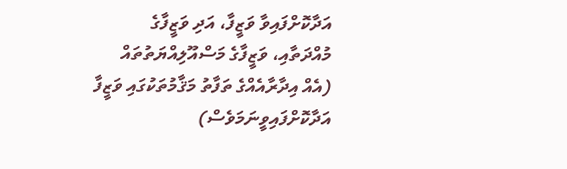އަދާކޮށްފައިވާ ވަޒީފާ، އަދި ވަޒީފާގެ މުއްދަތާއި، ވަޒީފާގެ މަސްއޫލިއްޔަތުތައް (އެއް އިދާރާއެއްގެ ތަފާތު މަޤާމުތަކުގައި ވަޒީފާ އަދާކޮށްފައިވީނަމަވެސް)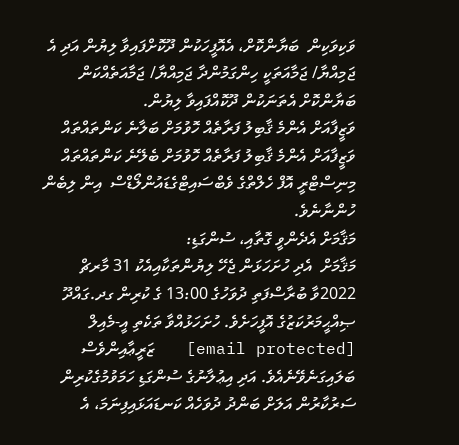ވަކިވަކިން  ބަޔާންކޮށް، އެއޮފީހަކުން ދޫކޮށްފައިވާ ލިޔުން އަދި އެ ޖަމިއްޔާ/ ޖަމާއަތަކީ ހިންގަމުންދާ ޖަމިއްޔާ/ ޖަމާއަތެއްކަން ބަޔާންކޮށް އެތަނަކުން ދޫކޮއްފައިވާ ލިޔުން.
ވަޒީފާއަށް އެންމެ ޤާބިލު ފަރާތެއް ހޮވުމަށް ބަލާނެ ކަންތައްތައް
ވަޒީފާއަށް އެންމެ ޤާބިލު ފަރާތެއް ހޮވުމަށް ބެލޭނެ ކަންތައްތައް މިނިސްޓްރީ އޮފް ހެލްތްގެ ވެބްސައިޓްގެޑައުންލޯޑްސް  އިން ލިބެން ހުންނާނެވެ.
މަޤާމަށް އެދެންވީ ގޮތާއި، ސުންގަޑި:
މަޤާމަށް  އެދި ހުށަހަޅަން ޖެހޭ ލިޔުންތަކާއިއެކު 31 މާރޗް 2022ވާ ބުރާސްފަތި ދުވަހުގެ 13:00 ގެ ކުރިން ގދ.ގައްދޫ ޞިއްޙީމަރުކަޒުގެ އޮފީހަށެވެ. ހުށަހަޅުއްވާ ތަކެތި އީ-މެއިލް [email protected]   ޒަރީޢާއިންވެސް ބަލައިގަނެވޭނެއެވެ. އަދި އިޢުލާނުގެ ސުންގަޑި ހަމަވުމުގެކުރިން ސަރުކާރުން އަލަށް ބަންދު ދުވަހެއް ކަނޑައަޅައިފިނަމަ، އެ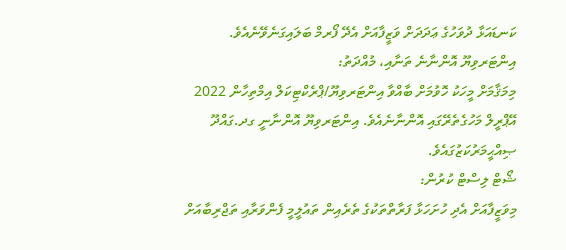ކަނޑައަޅާ ދުވަހުގެ ޢަދަދަށް ވަޒީފާއަށް އެދޭ ފޯރމް ބަލައިގަނެވޭނެއެވެ.
އިންޓަރވިޔޫ އޮންނާނެ ތަނާއި، މުއްދަތު:
މިމަޤާމަށް މީހަކު ހޮވުމަށް ބާއްވާ އިންޓަރވިޔޫ/ޕްރެކްޓިކަލް އިމްތިހާން 2022 އޭޕްރީލް މަހުގެތެރޭގައި އޮންނާނެއެވެ. އިންޓަރވިޔޫ އޮންނާނީ ގދ.ގައްދޫ ޞިއްޙީމަރުކަޒުގައެވެ.
ޝޯޓް ލިސްޓް ކުރުން:
މިވަޒީފާއަށް އެދި ހުށަހަޅާ ފަރާތްތަކުގެ ތެރެއިން ތައުލީމީ ފެންވަރާއި ތަޖްރިބާއަށް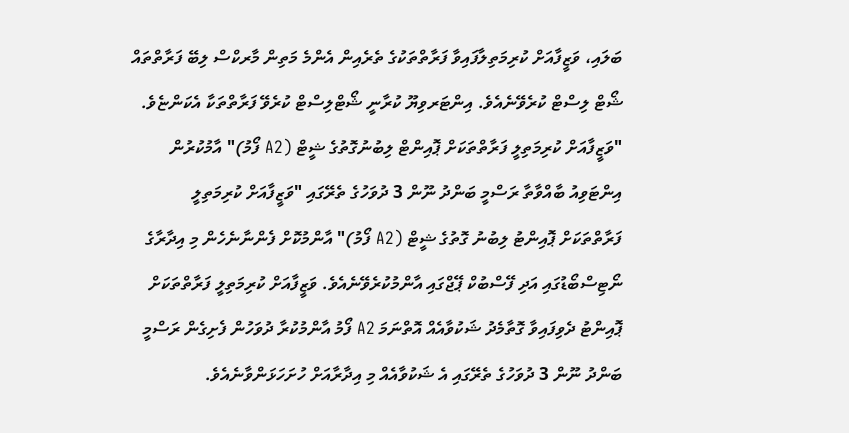ބަލައި، ވަޒީފާއަށް ކުރިމަތިލާފައިވާ ފަރާތްތަކުގެ ތެރެއިން އެންމެ މަތިން މާރކްސް ލިބޭ ފަރާތްތައް  ޝޯޓް ލިސްޓް ކުރެވޭނެއެވެ. އިންޓަރވިޔޫ ކުރާނީ ޝޯޓްލިސްޓް ކުރެވޭ ފަރާތްތަކާ އެކަންޏެވެ.
"ވަޒީފާއަށް ކުރިމަތިލީ ފަރާތްތަކަށް ޕޮއިންޓް ލިބުނުގޮތުގެ ޝީޓް (A2 ފޯމު)" އާމުކުރުން
އިންޓަވިއު ބާއްވާތާ ރަސްމީ ބަންދު ނޫން 3 ދުވަހުގެ ތެރޭގައި "ވަޒީފާއަށް ކުރިމަތިލީ ފަރާތްތަކަށް ޕޮއިންޓު ލިބުނު ގޮތުގެ ޝީޓް (A2 ފޯމު)" އާންމުކޮށް ފެންނާނެހެން މި އިދާރާގެ ނޯޓިސްބޯޑުގައި އަދި ފޭސްބުކް ޕޭޖްގައި އާންމުކުރެވޭނެއެވެ. ވަޒީފާއަށް ކުރިމަތިލީ ފަރާތްތަކަށް ޕޮއިންޓު ދެވިފައިވާ ގޮތާމެދު ޝަކުވާއެއް އޮތްނަމަ A2 ފޯމު އާންމުކުރާ ދުވަހުން ފެށިގެން ރަސްމީ ބަންދު ނޫން 3 ދުވަހުގެ ތެރޭގައި އެ ޝަކުވާއެއް މި އިދާރާއަށް ހުށަހަޅަންވާނެއެވެ.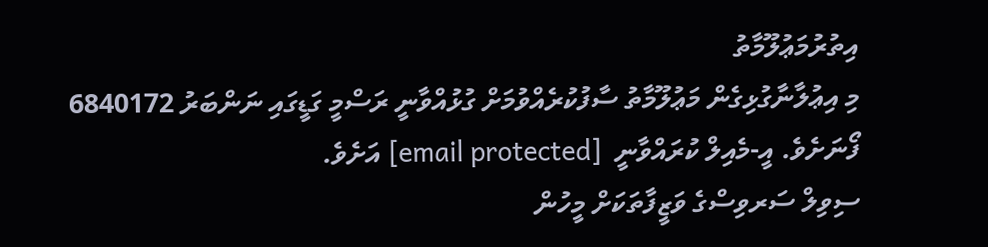އިތުރުމަޢުލޫމާތު
މި އިޢުލާނާގުޅިގެން މަޢުލޫމާތު ސާފުކުރެއްވުމަށް ގުޅުއްވާނީ ރަސްމީ ގަޑީގައި ނަންބަރު 6840172 ފޯނަށެވެ. އީ-މެއިލް ކުރައްވާނީ  [email protected] އަށެވެ.
ސިވިލް ސަރވިސްގެ ވަޒީފާތަކަށް މީހުން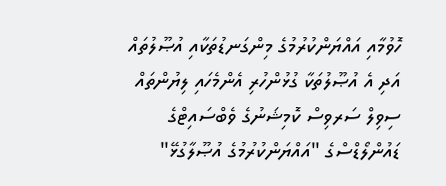ހޮވުމާއި އައްޔަންކުރުމުގެ މިންގަނޑުތަކާއި އުޞޫލުތައް އަދި އެ އުޞޫލުތަކާ ގުޅުންހުރި އެންމެހައި ލިޔުންތައް ސިވިލް ސަރވިސް ކޮމިޝަނުގެ ވެބްސައިޓްގެ ޑައުންލޯޑްސްގެ "އައްޔަންކުރުމުގެ އުޞޫލާގުޅޭ"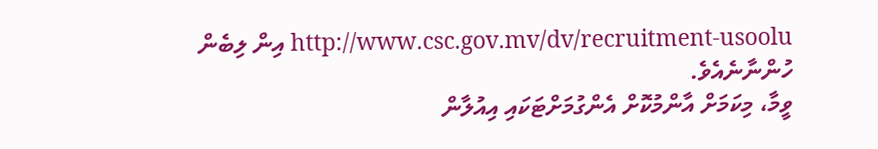http://www.csc.gov.mv/dv/recruitment-usoolu އިން ލިބެން ހުންނާނެއެވެ.
ވީމާ، މިކަމަށް އާންމުކޮށް އެންގުމަށްޓަކައި އިއުލާން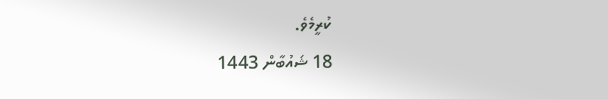ކުރީމެވެ.
18 ޝައުބާން 1443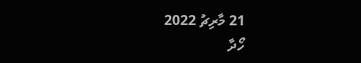21 މާރިޗު 2022
ހޯދާ